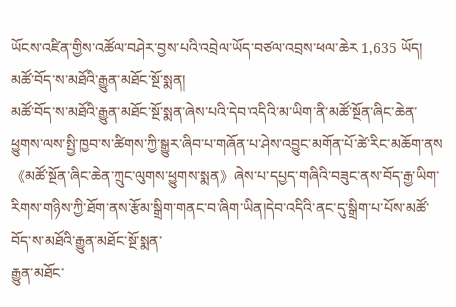ཡོངས་འཛིན་གྱིས་འཚོལ་བཤེར་བྱས་པའི་འབྲེལ་ཡོད་བཙལ་འབྲས་ཕལ་ཆེར 1,635 ཡོད།
མཚོ་བོད་ས་མཐོའི་རྒྱུན་མཐོང་སྔོ་སྨན།
མཚོ་བོད་ས་མཐོའི་རྒྱུན་མཐོང་སྔོ་སྨན་ཞེས་པའི་དེབ་འདིའི་མ་ཡིག་ནི་མཚོ་སྔོན་ཞིང་ཆེན་ཕྱུགས་ལས་སྤྱི་ཁྱབ་ས་ཚིགས་ཀྱི་སྒྱུར་ཞིབ་པ་གཞོན་པ་ཤེས་འབྱུང་མགོན་པོ་ཚེ་རིང་མཆོག་ནས《མཚོ་སྔོན་ཞིང་ཆེན་ཀྲུང་ལུགས་ཕྱུགས་སྨན》ཞེས་པ་དཔྱད་གཞིའི་བཟུང་ནས་བོད་རྒྱ་ཡིག་རིགས་གཉིས་ཀྱི་ཐོག་ནས་རྩོམ་སྒྲིག་གནང་བ་ཞིག་ཡིན།དེབ་འདིའི་ནང་དུ་སྒྲིག་པ་པོས་མཚོ་བོད་ས་མཐོའི་རྒྱུན་མཐོང་སྔོ་སྨན་
རྒྱུན་མཐོང་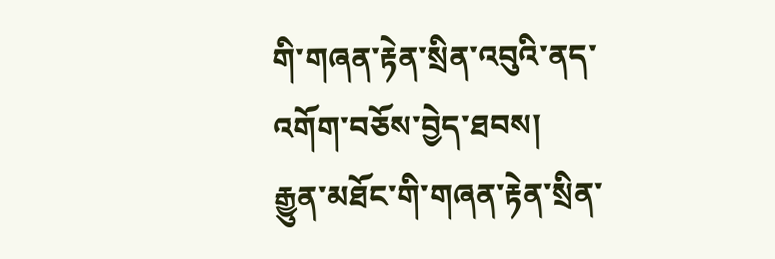གི་གཞན་རྟེན་སྲིན་འབུའི་ནད་འགོག་བཅོས་བྱེད་ཐབས།
རྒྱུན་མཐོང་གི་གཞན་རྟེན་སྲིན་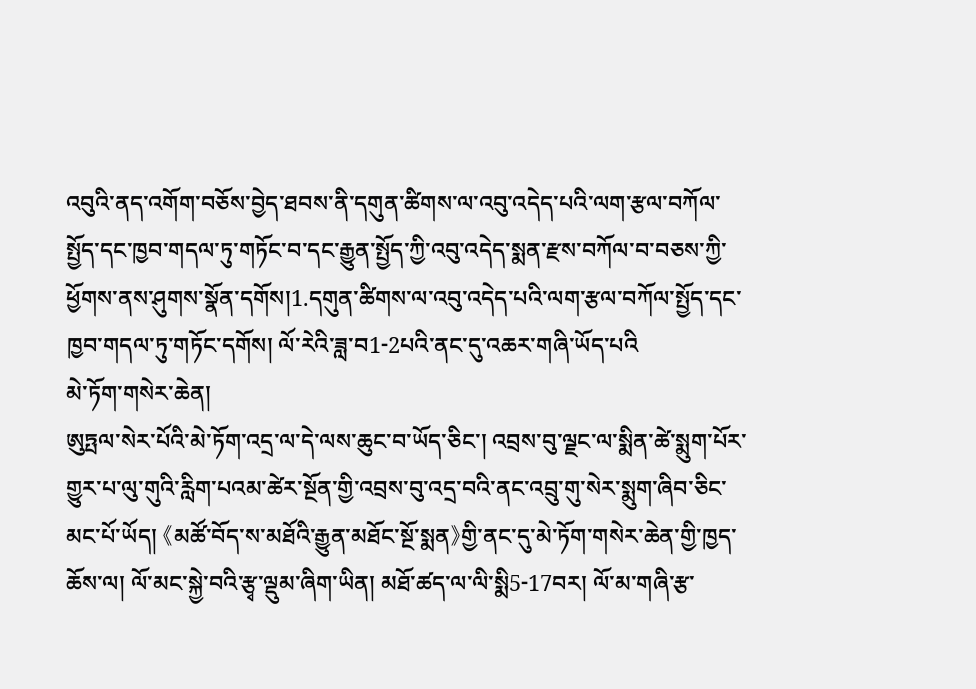འབུའི་ནད་འགོག་བཅོས་བྱེད་ཐབས་ནི་དགུན་ཚིགས་ལ་འབུ་འདེད་པའི་ལག་རྩལ་བཀོལ་སྤྱོད་དང་ཁྱབ་གདལ་ཏུ་གཏོང་བ་དང་རྒྱུན་སྤྱོད་ཀྱི་འབུ་འདེད་སྨན་རྫས་བཀོལ་བ་བཅས་ཀྱི་ཕྱོགས་ནས་ཤུགས་སྣོན་དགོས།1.དགུན་ཚིགས་ལ་འབུ་འདེད་པའི་ལག་རྩལ་བཀོལ་སྤྱོད་དང་ཁྱབ་གདལ་ཏུ་གཏོང་དགོས། ལོ་རེའི་ཟླ་བ1-2པའི་ནང་དུ་འཆར་གཞི་ཡོད་པའི
མེ་ཏོག་གསེར་ཆེན།
ཨུཏྤལ་སེར་པོའི་མེ་ཏོག་འདྲ་ལ་དེ་ལས་ཆུང་བ་ཡོད་ཅིང་། འབྲས་བུ་ལྗང་ལ་སྨིན་ཚེ་སྨུག་པོར་གྱུར་པ་ལུ་གུའི་རླིག་པའམ་ཚེར་སྔོན་གྱི་འབྲས་བུ་འདྲ་བའི་ནང་འབྲུ་གུ་སེར་སྨུག་ཞིབ་ཅིང་མང་པོ་ཡོད། 《མཚོ་བོད་ས་མཐོའི་རྒྱུན་མཐོང་སྔོ་སྨན》གྱི་ནང་དུ་མེ་ཏོག་གསེར་ཆེན་གྱི་ཁྱད་ཆོས་ལ། ལོ་མང་སྐྱེ་བའི་རྩྭ་ལྡུམ་ཞིག་ཡིན། མཐོ་ཚད་ལ་ལི་སྨི5-17བར། ལོ་མ་གཞི་རྩ་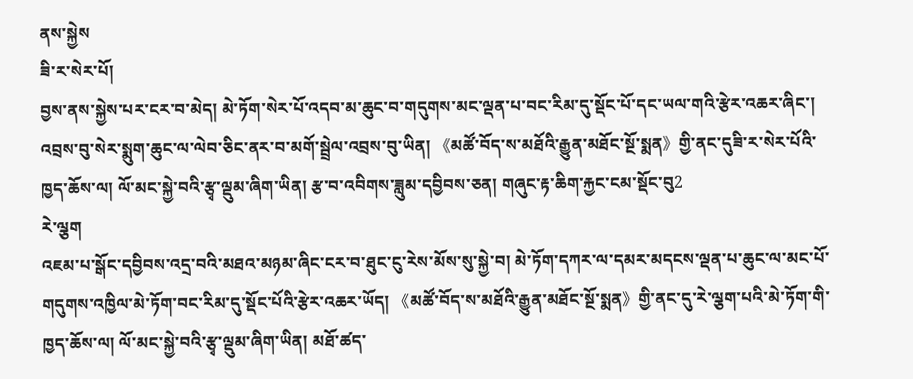ནས་སྐྱེས
ཟི་ར་སེར་པོ།
བྱས་ནས་སྐྱེས་པར་ངར་བ་མེད། མེ་ཏོག་སེར་པོ་འདབ་མ་ཆུང་བ་གདུགས་མང་ལྡན་པ་བང་རིམ་དུ་སྡོང་པོ་དང་ཡལ་གའི་རྩེར་འཆར་ཞིང་། འབྲས་བུ་སེར་སྨུག་ཆུང་ལ་ལེབ་ཅིང་ནར་བ་མགོ་སྦྲེལ་འབྲས་བུ་ཡིན། 《མཚོ་བོད་ས་མཐོའི་རྒྱུན་མཐོང་སྔོ་སྨན》གྱི་ནང་དུཟི་ར་སེར་པོའི་ཁྱད་ཆོས་ལ། ལོ་མང་སྐྱེ་བའི་རྩྭ་ལྡུམ་ཞིག་ཡིན། རྩ་བ་འབིགས་ཟླུམ་དབྱིབས་ཅན། གཞུང་རྟ་ཆིག་རྐྱང་ངམ་སྡོང་བུ2
རེ་ལྕག
འཇམ་པ་སྒོང་དབྱིབས་འདྲ་བའི་མཐའ་མཉམ་ཞིང་ངར་བ་ཐུང་ངུ་རེས་མོས་སུ་སྐྱེ་བ། མེ་ཏོག་དཀར་ལ་དམར་མདངས་ལྡན་པ་ཆུང་ལ་མང་པོ་གདུགས་འཁྱིལ་མེ་ཏོག་བང་རིམ་དུ་སྡོང་པོའི་རྩེར་འཆར་ཡོད། 《མཚོ་བོད་ས་མཐོའི་རྒྱུན་མཐོང་སྔོ་སྨན》གྱི་ནང་དུ་རེ་ལྕག་པའི་མེ་ཏོག་གི་ཁྱད་ཆོས་ལ། ལོ་མང་སྐྱེ་བའི་རྩྭ་ལྡུམ་ཞིག་ཡིན། མཐོ་ཚད་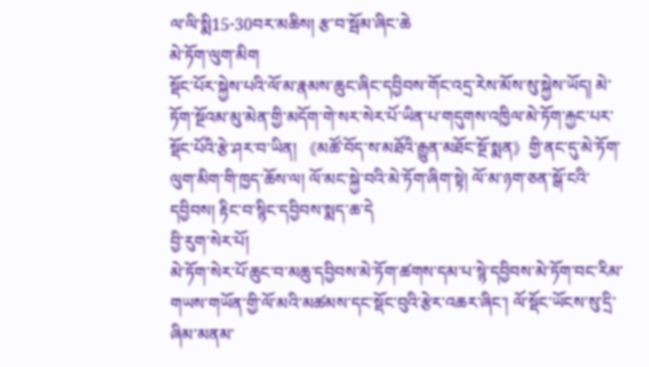ལ་ལི་སྨི15-30བར་མཆིས། རྩ་བ་སྦོམ་ཞིང་ཆེ
མེ་ཏོག་ལུག་མིག
སྡོང་པོར་སྐྱེས་པའི་ལོ་མ་རྣམས་ཆུང་ཞིང་དབྱིབས་གོང་འདྲ་རེས་མོས་སུ་སྐྱེས་ཡོད། མེ་ཏོག་སྔོའམ་མུ་མེན་གྱི་མདོག་གེ་སར་སེར་པོ་ཡིན་པ་གདུགས་འཁྱིལ་མེ་ཏོག་རྐྱང་པར་སྡོང་པོའི་རྩེ་ཤར་བ་ཡིན། 《མཚོ་བོད་ས་མཐོའི་རྒྱུན་མཐོང་སྔོ་སྨན》གྱི་ནང་དུ་མེ་ཏོག་ལུག་མིག་གི་ཁྱད་ཆོས་ལ། ལོ་མང་སྐྱེ་བའི་མེ་ཏོག་ཞིག་སྟེ། ལོ་མ་ཉག་ཅན་སྒོ་ངའི་དབྱིབས། རྟིང་བ་སྙིང་དབྱིབས་སྨད་ཆ་དེ
བྱི་རུག་སེར་པོ།
མེ་ཏོག་སེར་པོ་ཆུང་བ་མཆུ་དབྱིབས་མེ་ཏོག་ཚགས་དམ་པ་སྙེ་དབྱིབས་མེ་ཏོག་བང་རིམ་གཡས་གཡོན་གྱི་ལོ་མའི་མཚམས་དང་སྡོང་བུའི་རྩེར་འཆར་ཞིང་། ལོ་སྡོང་ཡོངས་སུ་དྲི་ཞིམ་མནམ་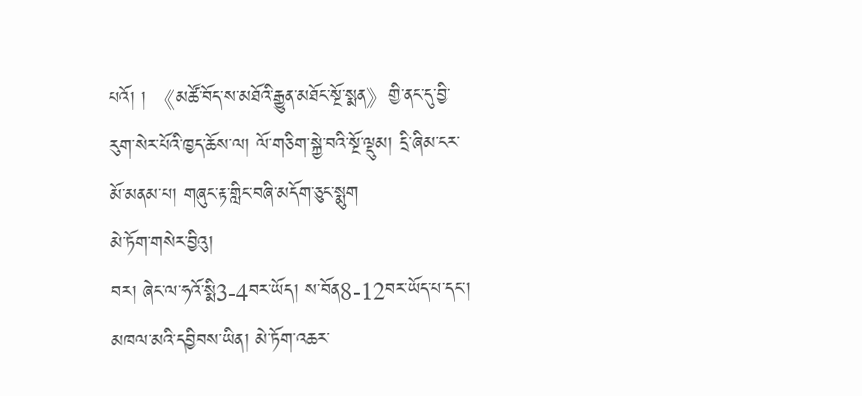པའོ། ། 《མཚོ་བོད་ས་མཐོའི་རྒྱུན་མཐོང་སྔོ་སྨན》གྱི་ནང་དུ་བྱི་རུག་སེར་པོའི་ཁྱད་ཆོས་ལ། ལོ་གཅིག་སྐྱེ་བའི་སྔོ་ལྡུམ། དྲི་ཞིམ་ངར་མོ་མནམ་པ། གཞུང་རྟ་གླིང་བཞི་མདོག་ཅུང་སྨུག
མེ་ཏོག་གསེར་བྱིའུ།
བར། ཞེང་ལ་ཧའོ་སྨི3-4བར་ཡོད། ས་བོན8-12བར་ཡོད་པ་དང་། མཁལ་མའི་དབྱིབས་ཡིན། མེ་ཏོག་འཆར་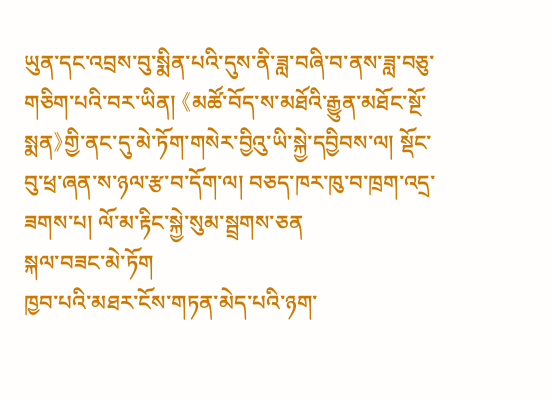ཡུན་དང་འབྲས་བུ་སྨིན་པའི་དུས་ནི་ཟླ་བཞི་བ་ནས་ཟླ་བཅུ་གཅིག་པའི་བར་ཡིན། 《མཚོ་བོད་ས་མཐོའི་རྒྱུན་མཐོང་སྔོ་སྨན》གྱི་ནང་དུ་མེ་ཏོག་གསེར་བྱིའུ་ཡི་སྐྱེ་དབྱིབས་ལ། སྡོང་བུ་ཕྲ་ཞན་ས་ཉལ་རྩ་བ་དོག་ལ། བཅད་ཁར་ཁུ་བ་ཁྲག་འདྲ་ཟགས་པ། ལོ་མ་རྟིང་སྐྱེ་སུམ་སྦྲགས་ཅན
སྐལ་བཟང་མེ་ཏོག
ཁྱབ་པའི་མཐར་ངོས་གཏན་མེད་པའི་ཉག་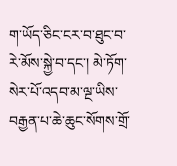ག་ཡོད་ཅིང་ངར་བ་ཐུང་བ་རེ་མོས་སྐྱེ་བ་དང་། མེ་ཏོག་སེར་པོ་འདབ་མ་ལྔ་ཡིས་བརྒྱན་པ་ཆེ་ཆུང་སོགས་གྲོ་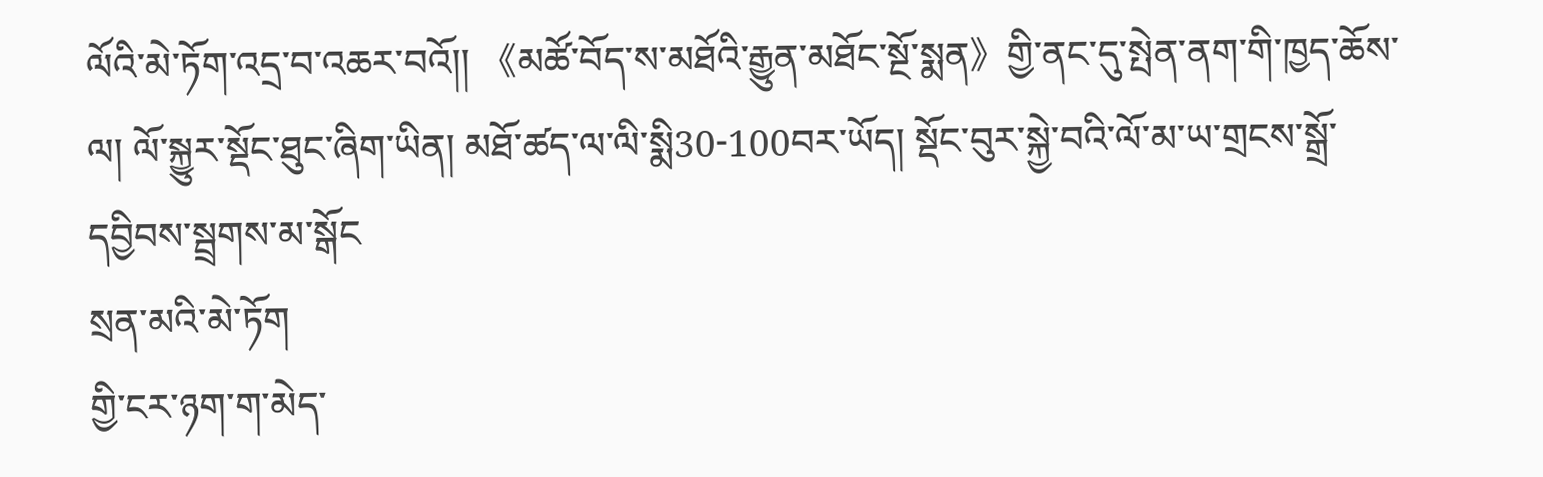ལོའི་མེ་ཏོག་འདྲ་བ་འཆར་བའོ།། 《མཚོ་བོད་ས་མཐོའི་རྒྱུན་མཐོང་སྔོ་སྨན》གྱི་ནང་དུ་སྤེན་ནག་གི་ཁྱད་ཆོས་ལ། ལོ་སྐྱུར་སྡོང་ཐུང་ཞིག་ཡིན། མཐོ་ཚད་ལ་ལི་སྨི30-100བར་ཡོད། སྡོང་བུར་སྐྱེ་བའི་ལོ་མ་ཡ་གྲངས་སྒྲོ་དབྱིབས་སྦྲགས་མ་སྒོང
སྲན་མའི་མེ་ཏོག
གྱི་ངར་ཉག་ག་མེད་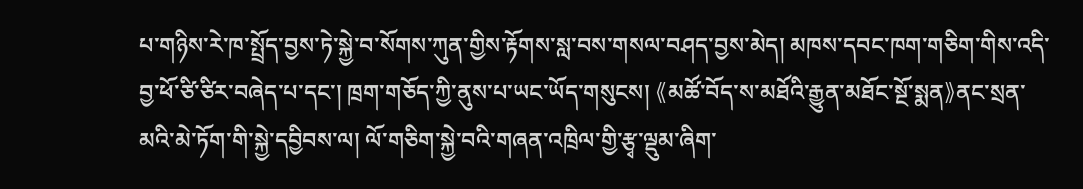པ་གཉིས་རེ་ཁ་སྤྲོད་བྱས་ཏེ་སྐྱེ་བ་སོགས་ཀུན་གྱིས་རྟོགས་སླ་བས་གསལ་བཤད་བྱས་མེད། མཁས་དབང་ཁག་གཅིག་གིས་འདི་བྱ་ཕོ་ཙི་ཙིར་བཞེད་པ་དང་། ཁྲག་གཅོད་ཀྱི་ནུས་པ་ཡང་ཡོད་གསུངས། 《མཚོ་བོད་ས་མཐོའི་རྒྱུན་མཐོང་སྔོ་སྨན》ནང་སྲན་མའི་མེ་ཏོག་གི་སྐྱེ་དབྱིབས་ལ། ལོ་གཅིག་སྐྱེ་བའི་གཞན་འཁྲིལ་གྱི་རྩྭ་ལྡུམ་ཞིག་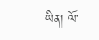ཡིན། ལོ་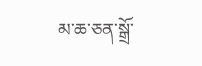མ་ཆ་ཅན་སྒྲོ་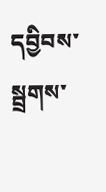དབྱིབས་སྦྲགས་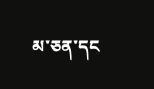མ་ཅན་དང